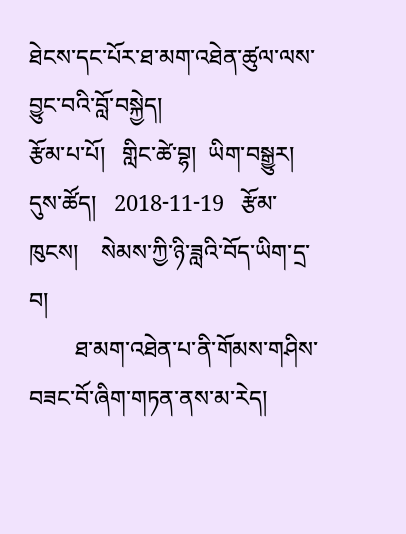ཐེངས་དང་པོར་ཐ་མག་འཐེན་ཚུལ་ལས་བྱུང་བའི་བློ་བསྐྱེད།
རྩོམ་པ་པོ།   གླིང་ཚེ་བྷ།  ཡིག་བསྒྱུར།       དུས་ཚོད།   2018-11-19   རྩོམ་ཁུངས།    སེམས་ཀྱི་ཉི་ཟླའི་བོད་ཡིག་དྲ་བ།
        ཐ་མག་འཐེན་པ་ནི་གོམས་གཤིས་བཟང་བོ་ཞིག་གཏན་ནས་མ་རེད།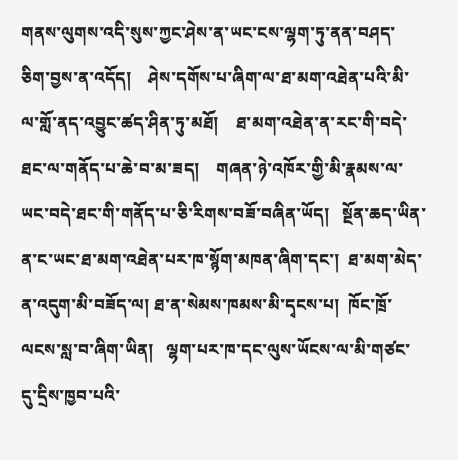གནས་ལུགས་འདི་སུས་ཀྱང་ཤེས་ན་ཡང་ངས་ལྷག་ཏུ་ནན་བཤད་ཅིག་བྱས་ན་འདོད།    ཤེས་དགོས་པ་ཞིག་ལ་ཐ་མག་འཐེན་པའི་མི་ལ་གློ་ནད་འབྱུང་ཚད་ཤིན་ཏུ་མཐོ།    ཐ་མག་འཐེན་ན་རང་གི་བདེ་ཐང་ལ་གནོད་པ་ཆེ་བ་མ་ཟད།    གཞན་ཉེ་འཁོར་གྱི་མི་རྣམས་ལ་ཡང་བདེ་ཐང་གི་གནོད་པ་ཅི་རིགས་བཟོ་བཞིན་ཡོད།   སྔོན་ཆད་ཡིན་ན་ང་ཡང་ཐ་མག་འཐེན་པར་ཁ་སྙོག་མཁན་ཞིག་དང་།  ཐ་མག་མེད་ན་འདུག་མི་བཟོད་ལ། ཐ་ན་སེམས་ཁམས་མི་དྭངས་པ།  ཁོང་ཁྲོ་ལངས་སླ་བ་ཞིག་ཡིན།   ལྷག་པར་ཁ་དང་ལུས་ཡོངས་ལ་མི་གཙང་དུ་དྲིས་ཁྱབ་པའི་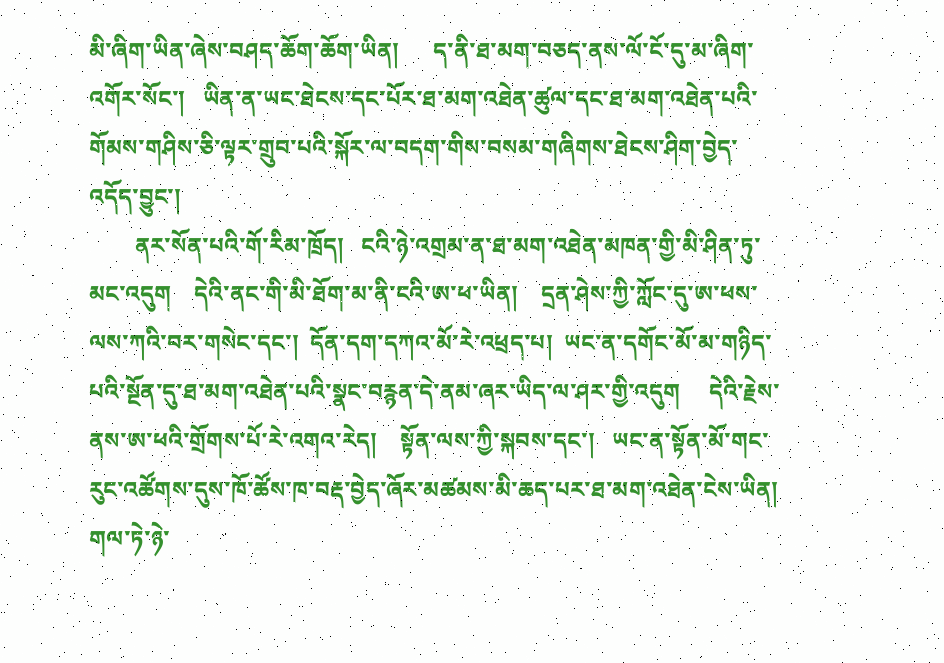མི་ཞིག་ཡིན་ཞེས་བཤད་ཆོག་ཆོག་ཡིན།      ད་ནི་ཐ་མག་བཅད་ནས་ལོ་ངོ་དུ་མ་ཞིག་འགོར་སོང་།   ཡིན་ན་ཡང་ཐེངས་དང་པོར་ཐ་མག་འཐེན་ཚུལ་དང་ཐ་མག་འཐེན་པའི་གོམས་གཤིས་ཅི་ལྟར་གྲུབ་པའི་སྐོར་ལ་བདག་གིས་བསམ་གཞིགས་ཐེངས་ཤིག་བྱེད་འདོད་བྱུང་།
        ནར་སོན་པའི་གོ་རིམ་ཁྲོད།   ངའི་ཉེ་འགྲམ་ན་ཐ་མག་འཐེན་མཁན་གྱི་མི་ཤིན་ཏུ་མང་འདུག    དེའི་ནང་གི་མི་ཐོག་མ་ནི་ངའི་ཨ་ཕ་ཡིན།    དྲན་ཤེས་ཀྱི་ཀློང་དུ་ཨ་ཕས་ལས་ཀའི་བར་གསེང་དང་།  དོན་དག་དཀའ་མོ་རེ་འཕྲད་པ།  ཡང་ན་དགོང་མོ་མ་གཉིད་པའི་སྔོན་དུ་ཐ་མག་འཐེན་པའི་སྣང་བརྙན་དེ་ནམ་ཞར་ཡིད་ལ་ཤར་གྱི་འདུག     དེའི་རྗེས་ནས་ཨ་ཕའི་གྲོགས་པོ་རེ་འགའ་རེད།    སྟོན་ལས་ཀྱི་སྐབས་དང་།   ཡང་ན་སྟོན་མོ་གང་རུང་འཚོགས་དུས་ཁོ་ཚོས་ཁ་བརྡ་བྱེད་ཞོར་མཚམས་མི་ཆད་པར་ཐ་མག་འཐེན་ངེས་ཡིན།   གལ་ཏེ་ཉེ་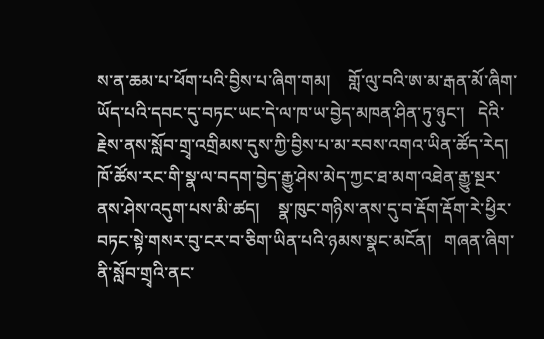ས་ན་ཆམ་པ་ཕོག་པའི་བྱིས་པ་ཞིག་གམ།    གློ་ལུ་བའི་ཨ་མ་རྒན་མོ་ཞིག་ཡོད་པའི་དབང་དུ་བཏང་ཡང་དེ་ལ་ཁ་ཡ་བྱེད་མཁན་ཤིན་ཏུ་ཉུང་།   དེའི་རྗེས་ནས་སློབ་གྲྭ་འགྲིམས་དུས་ཀྱི་བྱིས་པ་མ་རབས་འགའ་ཡིན་ཚོད་རེད།     ཁོ་ཚོས་རང་གི་སྣ་ལ་བདག་བྱེད་རྒྱུ་ཤེས་མེད་ཀྱང་ཐ་མག་འཐེན་རྒྱུ་སྔར་ནས་ཤེས་འདུག་པས་མི་ཚད།    སྣ་ཁུང་གཉིས་ནས་དུ་བ་རྡོག་རྡོག་རེ་ཕྱིར་བཏང་སྟེ་གསར་བུ་ངར་བ་ཅིག་ཡིན་པའི་ཉམས་སྣང་མངོན།   གཞན་ཞིག་ནི་སློབ་གྲྭའི་ནང་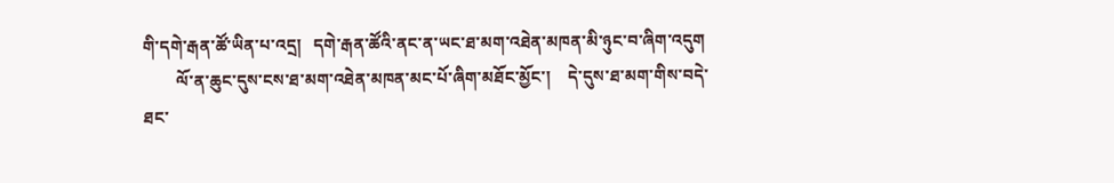གི་དགེ་རྒན་ཚོ་ཡིན་པ་འདྲ།   དགེ་རྒན་ཚོའི་ནང་ན་ཡང་ཐ་མག་འཐེན་མཁན་མི་ཉུང་བ་ཞིག་འདུག
        ལོ་ན་ཆུང་དུས་ངས་ཐ་མག་འཐེན་མཁན་མང་པོ་ཞིག་མཐོང་མྱོང་།    དེ་དུས་ཐ་མག་གིས་བདེ་ཐང་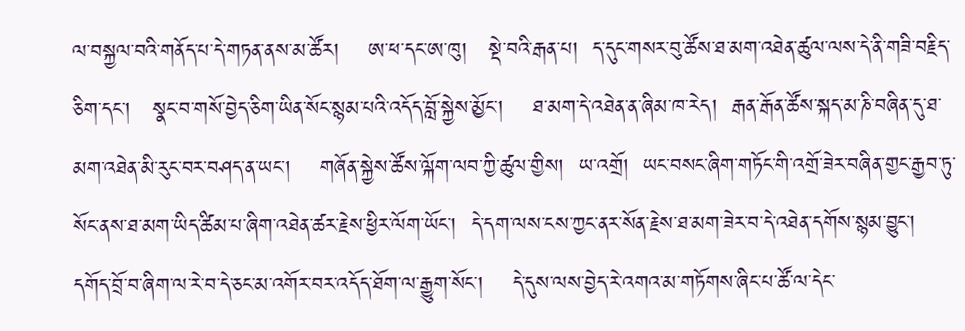ལ་བསྐྱལ་བའི་གནོད་པ་དེ་གཏན་ནས་མ་ཚོར།    ཨ་ཕ་དང་ཨ་ཁུ།   སྡེ་བའི་རྒན་པ།  ད་དུང་གསར་བུ་ཚོས་ཐ་མག་འཐེན་ཚུལ་ལས་དེ་ནི་གཟི་བརྗིད་ཅིག་དང་།   སྣང་བ་གསོ་བྱེད་ཅིག་ཡིན་སོང་སྙམ་པའི་འདོད་བློ་སྐྱེས་མྱོང་།    ཐ་མག་དེ་འཐེན་ན་ཞིམ་ཁ་རེད།  རྒན་རྒོན་ཚོས་སྐད་མ་ཎི་བཞིན་དུ་ཐ་མག་འཐེན་མི་རུང་བར་བཤད་ན་ཡང་།    གཞོན་སྐྱེས་ཚོས་ལྐོག་ལབ་ཀྱི་ཚུལ་གྱིས།  ཡ་འགྲོ།  ཡང་བསང་ཞིག་གཏོང་གི་འགྲོ་ཟེར་བཞིན་གྱང་རྒྱབ་ཏུ་སོང་ནས་ཐ་མག་ཡིད་ཚིམ་པ་ཞིག་འཐེན་ཚར་རྗེས་ཕྱིར་ལོག་ཡོང་།  དེ་དག་ལས་ངས་ཀྱང་ནར་སོན་རྗེས་ཐ་མག་ཟེར་བ་དེ་འཐེན་དགོས་སྙམ་བྱུང་།   དགོད་བྲོ་བ་ཞིག་ལ་རེ་བ་དེ་ཅང་མ་འགོར་བར་འདོད་ཐོག་ལ་རྒྱུག་སོང་།    དེ་དུས་ལས་བྱེད་རེ་འགའ་མ་གཏོགས་ཞིང་པ་ཚོ་ལ་དེང་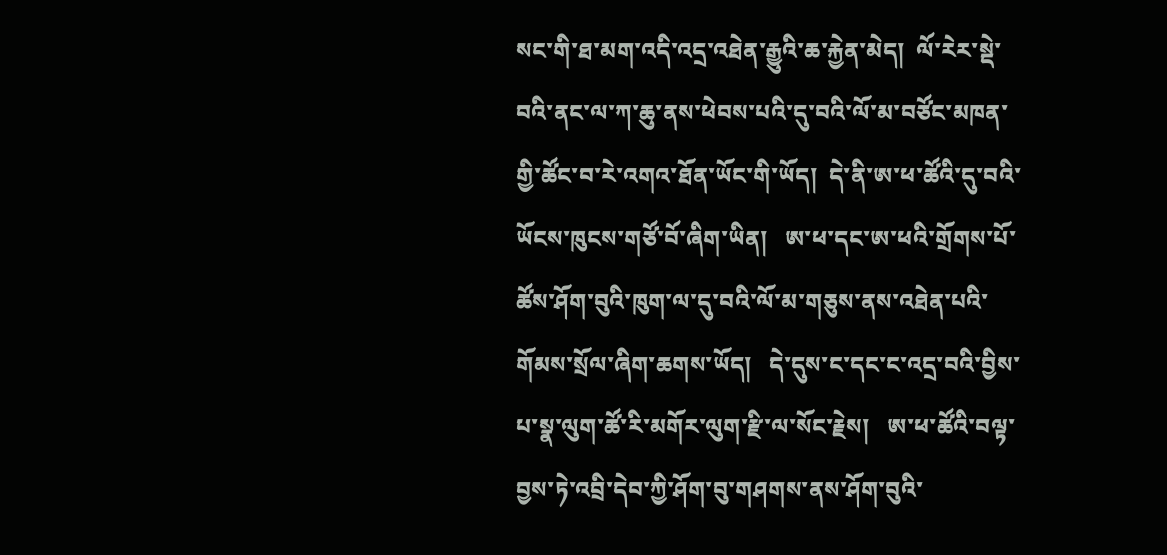སང་གི་ཐ་མག་འདི་འདྲ་འཐེན་རྒྱུའི་ཆ་རྐྱེན་མེད།  ལོ་རེར་སྡེ་བའི་ནང་ལ་ཀ་ཆུ་ནས་ཕེབས་པའི་དུ་བའི་ལོ་མ་བཙོང་མཁན་གྱི་ཚོང་བ་རེ་འགའ་ཐོན་ཡོང་གི་ཡོད།  དེ་ནི་ཨ་ཕ་ཚོའི་དུ་བའི་ཡོངས་ཁུངས་གཙོ་བོ་ཞིག་ཡིན།   ཨ་ཕ་དང་ཨ་ཕའི་གྲོགས་པོ་ཚོས་ཤོག་བུའི་ཁུག་ལ་དུ་བའི་ལོ་མ་གཅུས་ནས་འཐེན་པའི་གོམས་སྲོལ་ཞིག་ཆགས་ཡོད།   དེ་དུས་ང་དང་ང་འདྲ་བའི་བྱིས་པ་སྣ་ལུག་ཚོ་རི་མགོར་ལུག་རྫི་ལ་སོང་རྗེས།   ཨ་ཕ་ཚོའི་བལྟ་བྱས་ཏེ་འབྲི་དེབ་ཀྱི་ཤོག་བུ་གཤགས་ནས་ཤོག་བུའི་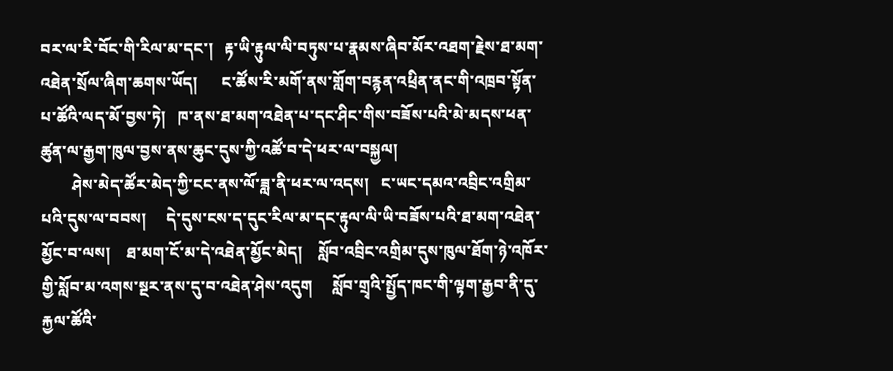བར་ལ་རི་བོང་གི་རིལ་མ་དང་།   རྟ་ཡི་རྟུལ་ལི་བཏུས་པ་རྣམས་ཞིབ་མོར་འཐག་རྗེས་ཐ་མག་འཐེན་སྲོལ་ཞིག་ཆགས་ཡོད།      ང་ཚོས་རི་མགོ་ནས་གློག་བརྙན་འཕྲིན་ནང་གི་འཁྲབ་སྟོན་པ་ཚོའི་ལད་མོ་བྱས་ཏེ།   ཁ་ནས་ཐ་མག་འཐེན་པ་དང་ཤིང་གིས་བཟོས་པའི་མེ་མདས་ཕན་ཚུན་ལ་རྒྱག་ཁུལ་བྱས་ནས་ཆུང་དུས་ཀྱི་འཚོ་བ་དེ་ཕར་ལ་བསྐྱལ།
        ཤེས་མེད་ཚོར་མེད་ཀྱི་ངང་ནས་ལོ་ཟླ་ནི་ཕར་ལ་འདས།   ང་ཡང་དམའ་འབྲིང་འགྲིམ་པའི་དུས་ལ་བབས།     དེ་དུས་ངས་ད་དུང་རིལ་མ་དང་རྟུལ་ལི་ཡི་བཟོས་པའི་ཐ་མག་འཐེན་མྱོང་བ་ལས།    ཐ་མག་ངོ་མ་དེ་འཐེན་མྱོང་མེད།    སློབ་འབྲིང་འགྲིམ་དུས་ཁུལ་ཐོག་ཉེ་འཁོར་གྱི་སློབ་མ་འགས་སྔར་ནས་དུ་བ་འཐེན་ཤེས་འདུག     སློབ་གྲྭའི་སྤྱོད་ཁང་གི་ལྟག་རྒྱབ་ནི་དུ་རྐྱལ་ཚོའི་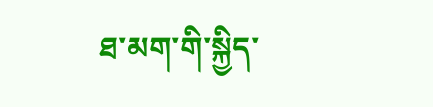ཐ་མག་གི་སྐྱིད་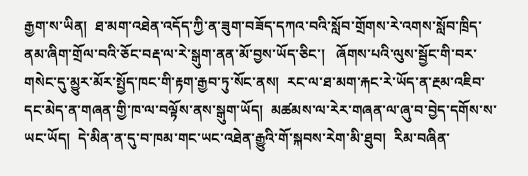རྒྱག་ས་ཡིན།  ཐ་མག་འཐེན་འདོད་ཀྱི་ན་ཟུག་བཟོད་དཀའ་བའི་སློབ་གྲོགས་རེ་འགས་སློབ་ཁྲིད་ནམ་ཞིག་གྲོལ་བའི་ཅོང་བརྡ་ལ་རེ་སྒུག་ནན་མོ་བྱས་ཡོད་ཅིང་།   ཞོགས་པའི་ལུས་སྦྱོང་གི་བར་གསེང་དུ་མྱུར་མོར་སྤྱོད་ཁང་གི་རྟག་རྒྱབ་ཏུ་སོང་ནས།  རང་ལ་ཐ་མག་རྐང་རེ་ཡོད་ན་རྔམ་འཇིབ་དང་མེད་ན་གཞན་གྱི་ཁ་ལ་བལྟོས་ནས་སྒུག་ཡོད།  མཚམས་ལ་རེར་གཞན་ལ་ཞུ་བ་བྱེད་དགོས་ས་ཡང་ཡོད།  དེ་མིན་ན་དུ་བ་ཁམ་གང་ཡང་འཐེན་རྒྱུའི་གོ་སྐབས་རེག་མི་ཐུབ།  རིམ་བཞིན་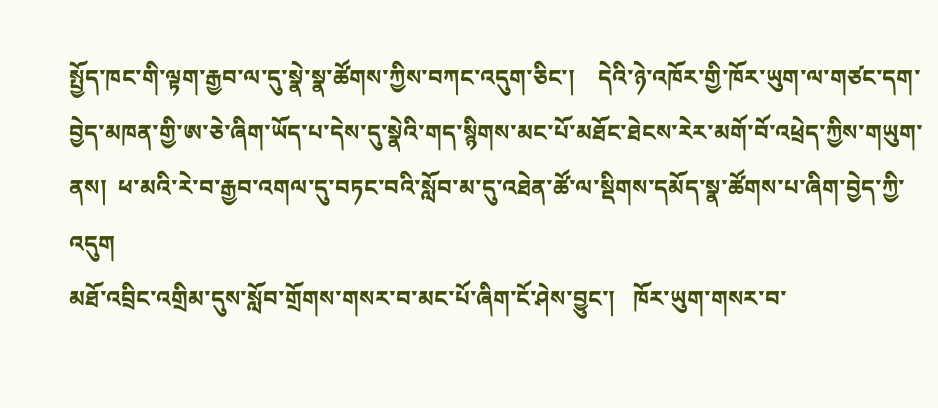སྤྱོད་ཁང་གི་ལྟག་རྒྱབ་ལ་དུ་སྣེ་སྣ་ཚོགས་ཀྱིས་བཀང་འདུག་ཅིང་།    དེའི་ཉེ་འཁོར་གྱི་ཁོར་ཡུག་ལ་གཙང་དག་བྱེད་མཁན་གྱི་ཨ་ཅེ་ཞིག་ཡོད་པ་དེས་དུ་སྣེའི་གད་སྙིགས་མང་པོ་མཐོང་ཐེངས་རེར་མགོ་བོ་འཕྲེད་ཀྱིས་གཡུག་ནས།  ཕ་མའི་རེ་བ་རྒྱབ་འགལ་དུ་བཏང་བའི་སློབ་མ་དུ་འཐེན་ཚོ་ལ་སྡིགས་དམོད་སྣ་ཚོགས་པ་ཞིག་བྱེད་ཀྱི་འདུག
མཐོ་འབྲིང་འགྲིམ་དུས་སློབ་གྲོགས་གསར་བ་མང་པོ་ཞིག་ངོ་ཤེས་བྱུང་།   ཁོར་ཡུག་གསར་བ་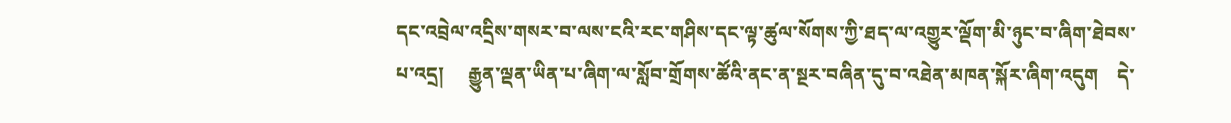དང་འབྲེལ་འདྲིས་གསར་བ་ལས་ངའི་རང་གཤིས་དང་ལྟ་ཚུལ་སོགས་ཀྱི་ཐད་ལ་འགྱུར་ལྡོག་མི་ཉུང་བ་ཞིག་ཐེབས་པ་འདྲ།     རྒྱུན་ལྡན་ཡིན་པ་ཞིག་ལ་སློབ་གྲོགས་ཚོའི་ནང་ན་སྔར་བཞིན་དུ་བ་འཐེན་མཁན་སྐོར་ཞིག་འདུག    དེ་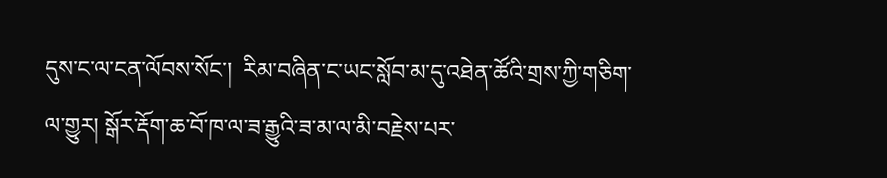དུས་ང་ལ་ངན་ལོབས་སོང་།  རིམ་བཞིན་ང་ཡང་སློབ་མ་དུ་འཐེན་ཚོའི་གྲས་ཀྱི་གཅིག་ལ་གྱུར། སྒོར་རྡོག་ཆ་བོ་ཁ་ལ་ཟ་རྒྱུའི་ཟ་མ་ལ་མི་བརྗེས་པར་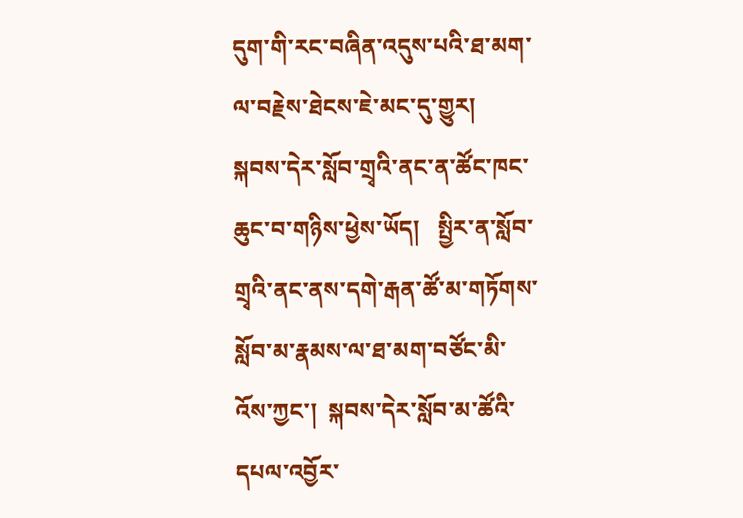དུག་གི་རང་བཞིན་འདུས་པའི་ཐ་མག་ལ་བརྗེས་ཐེངས་ཇེ་མང་དུ་གྱུར།       སྐབས་དེར་སློབ་གྲྭའི་ནང་ན་ཚོང་ཁང་ཆུང་བ་གཉིས་ཕྱེས་ཡོད།   སྤྱིར་ན་སློབ་གྲྭའི་ནང་ནས་དགེ་རྒན་ཚོ་མ་གཏོགས་སློབ་མ་རྣམས་ལ་ཐ་མག་བཙོང་མི་འོས་ཀྱང་།  སྐབས་དེར་སློབ་མ་ཚོའི་དཔལ་འབྱོར་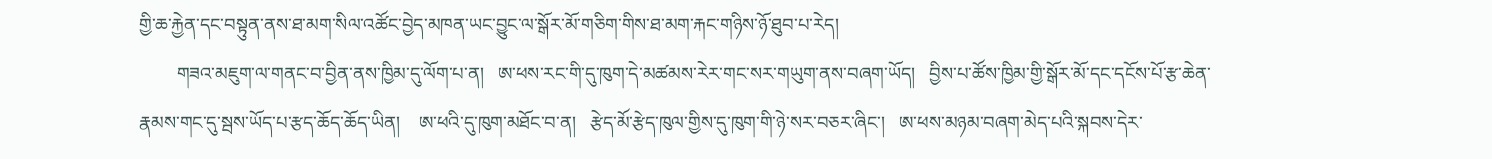གྱི་ཆ་རྐྱེན་དང་བསྟུན་ནས་ཐ་མག་སིལ་འཚོང་བྱེད་མཁན་ཡང་བྱུང་ལ་སྒོར་མོ་གཅིག་གིས་ཐ་མག་རྐང་གཉིས་ཉོ་ཐུབ་པ་རེད།
        གཟའ་མཇུག་ལ་གནང་བ་བྱིན་ནས་ཁྱིམ་དུ་ལོག་པ་ན།   ཨ་ཕས་རང་གི་དུ་ཁུག་དེ་མཚམས་རེར་གང་སར་གཡུག་ནས་བཞག་ཡོད།   བྱིས་པ་ཚོས་ཁྱིམ་གྱི་སྒོར་མོ་དང་དངོས་པོ་རྩ་ཆེན་རྣམས་གང་དུ་སྦས་ཡོད་པ་རྩད་ཆོད་ཆོད་ཡིན།    ཨ་ཕའི་དུ་ཁུག་མཐོང་བ་ན།   རྩེད་མོ་རྩེད་ཁུལ་གྱིས་དུ་ཁུག་གི་ཉེ་སར་བཅར་ཞིང་།   ཨ་ཕས་མཉམ་བཞག་མེད་པའི་སྐབས་དེར་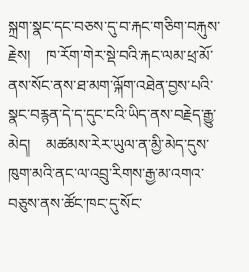སྐྲག་སྣང་དང་བཅས་དུ་བ་རྐང་གཅིག་བརྐུས་རྗེས།    ཁ་རོག་གེར་སྡེ་བའི་རྐང་ལམ་ཕྲ་མོ་ནས་སོང་ནས་ཐ་མག་ལྐོག་འཐེན་བྱས་པའི་སྣང་བརྙན་དེ་ད་དུང་ངའི་ཡིད་ནས་བརྗེད་རྒྱུ་མེད།    མཚམས་རེར་ཡུལ་ན་མྱི་མེད་དུས་ཁུག་མའི་ནང་ལ་འབྲུ་རིགས་རྒྱ་མ་འགའ་བཅུས་ནས་ཚོང་ཁང་དུ་སོང་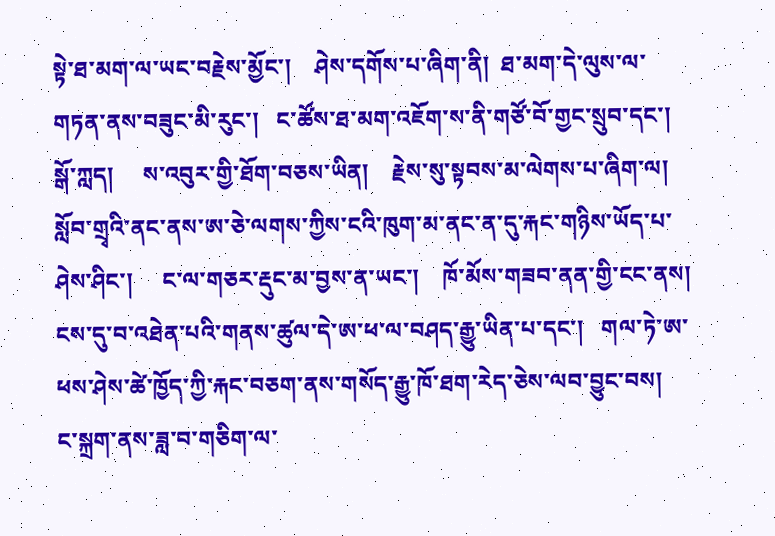སྟེ་ཐ་མག་ལ་ཡང་བརྗེས་མྱོང་།    ཤེས་དགོས་པ་ཞིག་ནི།  ཐ་མག་དེ་ལུས་ལ་གཏན་ནས་བཟུང་མི་རུང་།   ང་ཚོས་ཐ་མག་འཇོག་ས་ནི་གཙོ་བོ་གྱང་སྲུབ་དང་།   སྒོ་ཀླད།     ས་འབུར་གྱི་ཐོག་བཅས་ཡིན།    རྗེས་སུ་སྟབས་མ་ལེགས་པ་ཞིག་ལ།    སློབ་གྲྭའི་ནང་ནས་ཨ་ཅེ་ལགས་ཀྱིས་ངའི་ཁུག་མ་ནང་ན་དུ་རྐང་གཉིས་ཡོད་པ་ཤེས་ཤིང་།     ང་ལ་གཅར་རྡུང་མ་བྱས་ན་ཡང་།    ཁོ་མོས་གཟབ་ནན་གྱི་ངང་ནས།  ངས་དུ་བ་འཐེན་པའི་གནས་ཚུལ་དེ་ཨ་ཕ་ལ་བཤད་རྒྱུ་ཡིན་པ་དང་།   གལ་ཏེ་ཨ་ཕས་ཤེས་ཚེ་ཁྱོད་ཀྱི་རྐང་བཅག་ནས་གསོད་རྒྱུ་ཁོ་ཐག་རེད་ཅེས་ལབ་བྱུང་བས།   ང་སྐྲག་ནས་ཟླ་བ་གཅིག་ལ་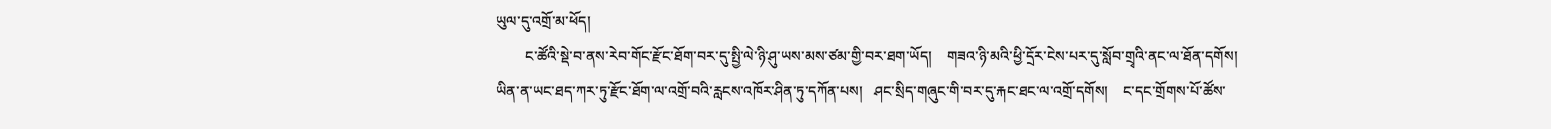ཡུལ་དུ་འགྲོ་མ་ཕོད།
        ང་ཚོའི་སྡེ་བ་ནས་རེབ་གོང་རྫོང་ཐོག་བར་དུ་སྤྱི་ལེ་ཉི་ཤུ་ཡས་མས་ཙམ་གྱི་བར་ཐག་ཡོད།    གཟའ་ཉི་མའི་ཕྱི་དྲོར་ངེས་པར་དུ་སློབ་གྲྭའི་ནང་ལ་ཐོན་དགོས།    ཡིན་ན་ཡང་ཐད་ཀར་ཏུ་རྫོང་ཐོག་ལ་འགྲོ་བའི་རླངས་འཁོར་ཤིན་ཏུ་དཀོན་པས།   ཤང་སྲིད་གཞུང་གི་བར་དུ་རྐང་ཐང་ལ་འགྲོ་དགོས།    ང་དང་གྲོགས་པོ་ཚོས་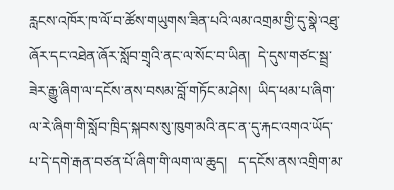རླངས་འཁོར་ཁ་ལོ་བ་ཚོས་གཡུགས་ཟིན་པའི་ལམ་འགྲམ་གྱི་དུ་སྣེ་འཐུ་ཞོར་དང་འཐེན་ཞོར་སློབ་གྲྭའི་ནང་ལ་སོང་བ་ཡིན།  དེ་དུས་གཙང་སྦྲ་ཟེར་རྒྱུ་ཞིག་ལ་དངོས་ནས་བསམ་བློ་གཏོང་མ་ཤེས།  ཡིད་ཕམ་པ་ཞིག་ལ་རེ་ཞིག་གི་སློབ་ཁྲིད་སྐབས་སུ་ཁུག་མའི་ནང་ན་དུ་རྐང་འགའ་ཡོད་པ་དེ་དགེ་རྒན་བཙན་པོ་ཞིག་གི་ལག་ལ་ཆུད།   ད་དངོས་ནས་འགྲིག་མ་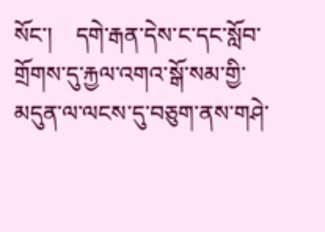སོང་།    དགེ་རྒན་དེས་ང་དང་སློབ་གྲོགས་དུ་རྐྱལ་འགའ་སྒོ་སམ་གྱི་མདུན་ལ་ལངས་དུ་བཅུག་ནས་གཤེ་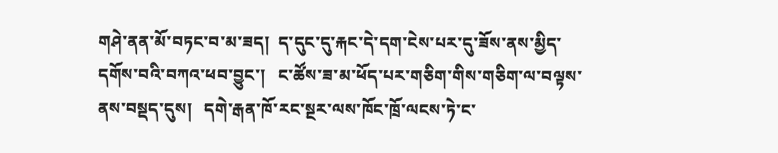གཤེ་ནན་མོ་བཏང་བ་མ་ཟད།  ད་དུང་དུ་རྐང་དེ་དག་ངེས་པར་དུ་ཟོས་ནས་མྱིད་དགོས་བའི་བཀའ་ཕབ་བྱུང་།   ང་ཚོས་ཟ་མ་ཕོད་པར་གཅིག་གིས་གཅིག་ལ་བལྟས་ནས་བསྡད་དུས།   དགེ་རྒན་ཁོ་རང་སྔར་ལས་ཁོང་ཁྲོ་ལངས་ཏེ་ང་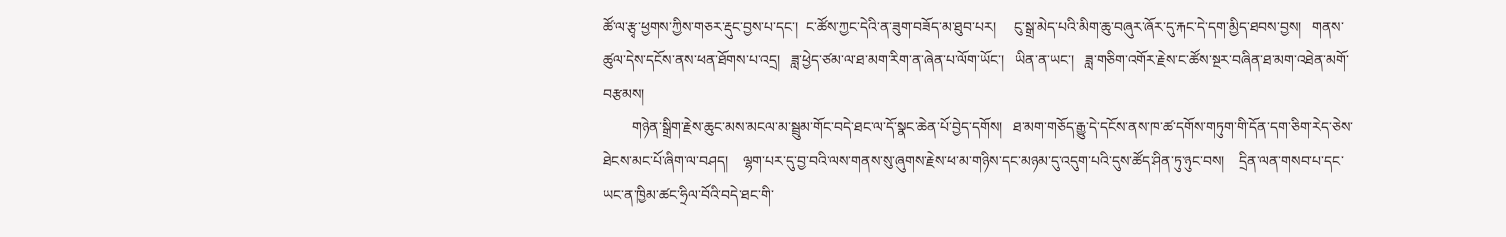ཚོ་ལ་རྩྭ་ཕྱགས་ཀྱིས་གཅར་རྡུང་བྱས་པ་དང་།  ང་ཚོས་ཀྱང་དེའི་ན་ཟུག་བཟོད་མ་ཐུབ་པར།     ངུ་སྒྲ་མེད་པའི་མིག་ཆུ་བཞུར་ཞོར་དུ་རྐང་དེ་དག་མྱིད་ཐབས་བྱས།   གནས་ཚུལ་དེས་དངོས་ནས་ཕན་ཐོགས་པ་འདྲ།   ཟླ་ཕྱེད་ཙམ་ལ་ཐ་མག་རིག་ན་ཞེན་པ་ལོག་ཡོང་།   ཡིན་ན་ཡང་།   ཟླ་གཅིག་འགོར་རྗེས་ང་ཚོས་སྔར་བཞིན་ཐ་མག་འཐེན་མགོ་བརྩམས།
        གཉེན་སྒྲིག་རྗེས་ཆུང་མས་མངལ་མ་སྦྲུམ་གོང་བདེ་ཐང་ལ་དོ་སྣང་ཆེན་པོ་བྱེད་དགོས།   ཐ་མག་གཅོད་རྒྱུ་དེ་དངོས་ནས་ཁ་ཚ་དགོས་གཏུག་གི་དོན་དག་ཅིག་རེད་ཅེས་ཐེངས་མང་པོ་ཞིག་ལ་བཤད།    ལྷག་པར་དུ་བྱ་བའི་ལས་གནས་སུ་ཞུགས་རྗེས་ཕ་མ་གཉིས་དང་མཉམ་དུ་འདུག་པའི་དུས་ཚོད་ཤིན་ཏུ་ཉུང་བས།    དྲིན་ལན་གསབ་པ་དང་ཡང་ན་ཁྱིམ་ཚང་ཧྲིལ་བོའི་བདེ་ཐང་གི་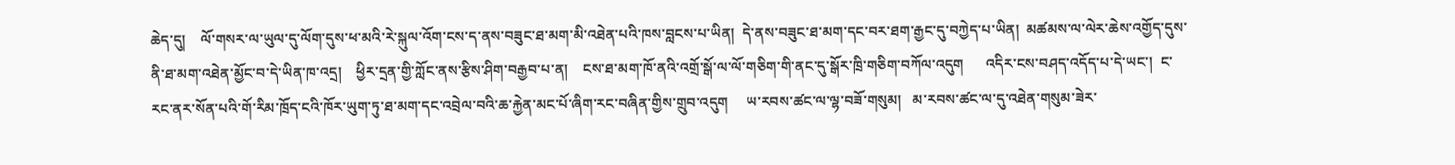ཆེད་དུ།    ལོ་གསར་ལ་ཡུལ་དུ་ལོག་དུས་ཕ་མའི་རེ་སྐུལ་འོག་ངས་ད་ནས་བཟུང་ཐ་མག་མི་འཐེན་པའི་ཁས་བླངས་པ་ཡིན།  དེ་ནས་བཟུང་ཐ་མག་དང་བར་ཐག་རྒྱང་དུ་བཀྱེད་པ་ཡིན།  མཚམས་ལ་ལེར་ཆེས་འགྱོད་དུས་ནི་ཐ་མག་འཐེན་མྱོང་བ་དེ་ཡིན་ཁ་འདྲ།    ཕྱིར་དྲན་གྱི་ཀློང་ནས་རྩིས་ཤིག་བརྒྱབ་པ་ན།    ངས་ཐ་མག་ཁོ་ནའི་འགྲོ་སྒོ་ལ་ལོ་གཅིག་གི་ནང་དུ་སྒོར་ཁྲི་གཅིག་བཀོལ་འདུག      འདིར་ངས་བཤད་འདོད་པ་དེ་ཡང་།  ང་རང་ནར་སོན་པའི་གོ་རིམ་ཁྲོད་ངའི་ཁོར་ཡུག་ཏུ་ཐ་མག་དང་འབྲེལ་བའི་ཆ་རྐྱེན་མང་པོ་ཞིག་རང་བཞིན་གྱིས་གྲུབ་འདུག     ཡ་རབས་ཚང་ལ་ལྷ་བཟོ་གསུམ།   མ་རབས་ཚང་ལ་དུ་འཐེན་གསུམ་ཟེར་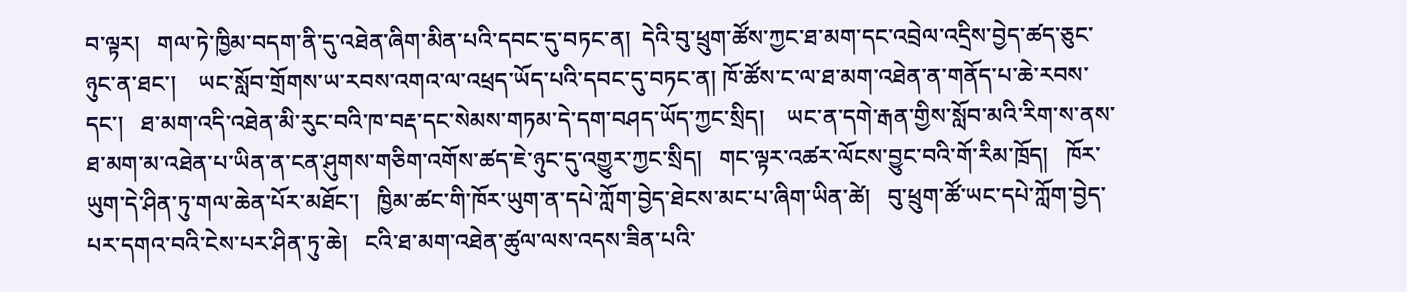བ་ལྟར།   གལ་ཏེ་ཁྱིམ་བདག་ནི་དུ་འཐེན་ཞིག་མིན་པའི་དབང་དུ་བཏང་ན།  དེའི་བུ་ཕྲུག་ཚོས་ཀྱང་ཐ་མག་དང་འབྲེལ་འདྲིས་བྱེད་ཚད་ཅུང་ཉུང་ན་ཐང་།    ཡང་སློབ་གྲོགས་ཡ་རབས་འགའ་ལ་འཕྲད་ཡོད་པའི་དབང་དུ་བཏང་ན། ཁོ་ཚོས་ང་ལ་ཐ་མག་འཐེན་ན་གནོད་པ་ཆེ་རབས་དང་།   ཐ་མག་འདི་འཐེན་མི་རུང་བའི་ཁ་བརྡ་དང་སེམས་གཏམ་དེ་དག་བཤད་ཡོད་ཀྱང་སྲིད།    ཡང་ན་དགེ་རྒན་གྱིས་སློབ་མའི་རིག་ས་ནས་ཐ་མག་མ་འཐེན་པ་ཡིན་ན་ངན་ཤུགས་གཅིག་འགོས་ཚད་ཇེ་ཉུང་དུ་འགྱུར་ཀྱང་སྲིད།   གང་ལྟར་འཚར་ལོངས་བྱུང་བའི་གོ་རིམ་ཁྲོད།   ཁོར་ཡུག་དེ་ཤིན་ཏུ་གལ་ཆེན་པོར་མཐོང་།   ཁྱིམ་ཚང་གི་ཁོར་ཡུག་ན་དཔེ་ཀློག་བྱེད་ཐེངས་མང་པ་ཞིག་ཡིན་ཚེ།   བུ་ཕྲུག་ཚོ་ཡང་དཔེ་ཀློག་བྱེད་པར་དགའ་བའི་ངེས་པར་ཤིན་ཏུ་ཆེ།   ངའི་ཐ་མག་འཐེན་ཚུལ་ལས་འདས་ཟིན་པའི་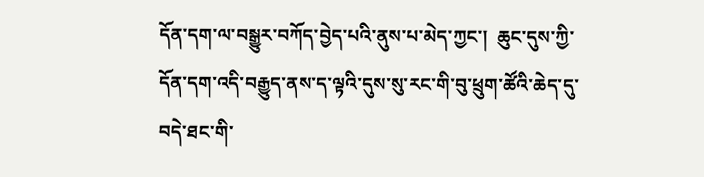དོན་དག་ལ་བསྒྱུར་བཀོད་བྱེད་པའི་ནུས་པ་མེད་ཀྱང་།  ཆུང་དུས་ཀྱི་དོན་དག་འདི་བརྒྱུད་ནས་ད་ལྟའི་དུས་སུ་རང་གི་བུ་ཕྲུག་ཚོའི་ཆེད་དུ་བདེ་ཐང་གི་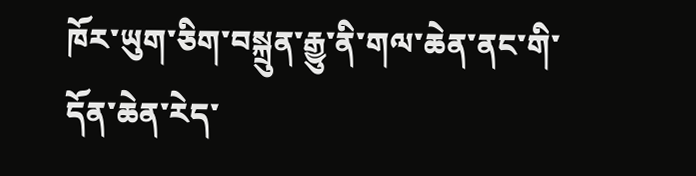ཁོར་ཡུག་ཅིག་བསྐྲུན་རྒྱུ་ནི་གལ་ཆེན་ནང་གི་དོན་ཆེན་རེད་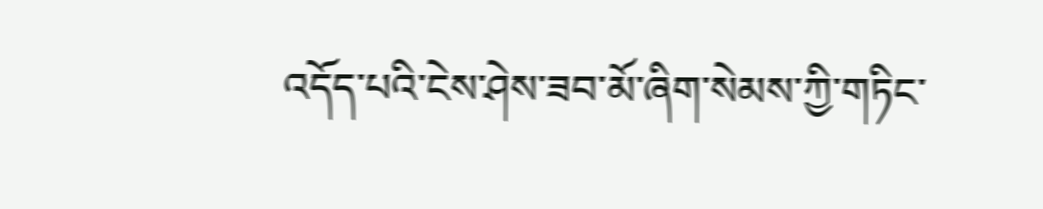འདོད་པའི་ངེས་ཤེས་ཟབ་མོ་ཞིག་སེམས་ཀྱི་གཏིང་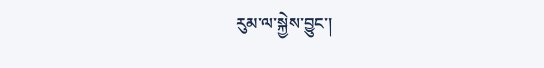རུམ་ལ་སྐྱེས་བྱུང་།